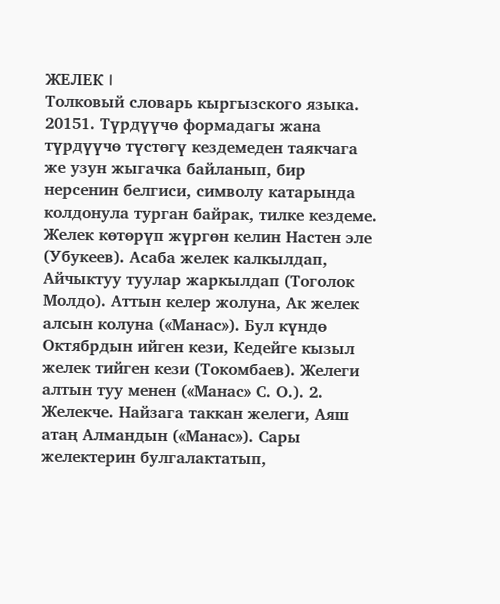ЖЕЛЕК I
Толковый словарь кыргызского языка. 20151. Түрдүүчө формадагы жана түрдүүчө түстөгү кездемеден таякчага же узун жыгачка байланып, бир нерсенин белгиси, символу катарында колдонула турган байрак, тилке кездеме. Желек көтөрүп жүргөн келин Настен эле (Убукеев). Асаба желек калкылдап, Айчыктуу туулар жаркылдап (Тоголок Молдо). Аттын келер жолуна, Ак желек алсын колуна («Манас»). Бул күндө Октябрдын ийген кези, Кедейге кызыл желек тийген кези (Токомбаев). Желеги алтын туу менен («Манас» С. О.). 2. Желекче. Найзага таккан желеги, Аяш атаң Алмандын («Манас»). Сары желектерин булгалактатып,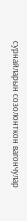сурнайларын созолонткон вагончулар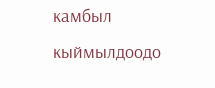камбыл кыймылдоодо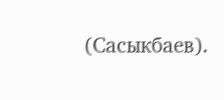(Сасыкбаев).